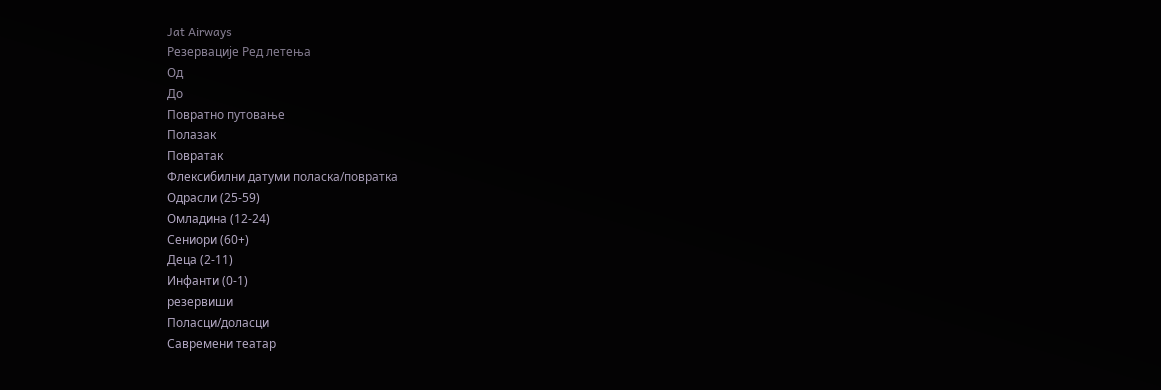Jat Airways
Резервације Ред летења
Од
До
Повратно путовање
Полазак
Повратак
Флексибилни датуми поласка/повратка
Одрасли (25-59)
Омладина (12-24)
Сениори (60+)
Деца (2-11)
Инфанти (0-1)
резервиши
Поласци/доласци
Савремени театар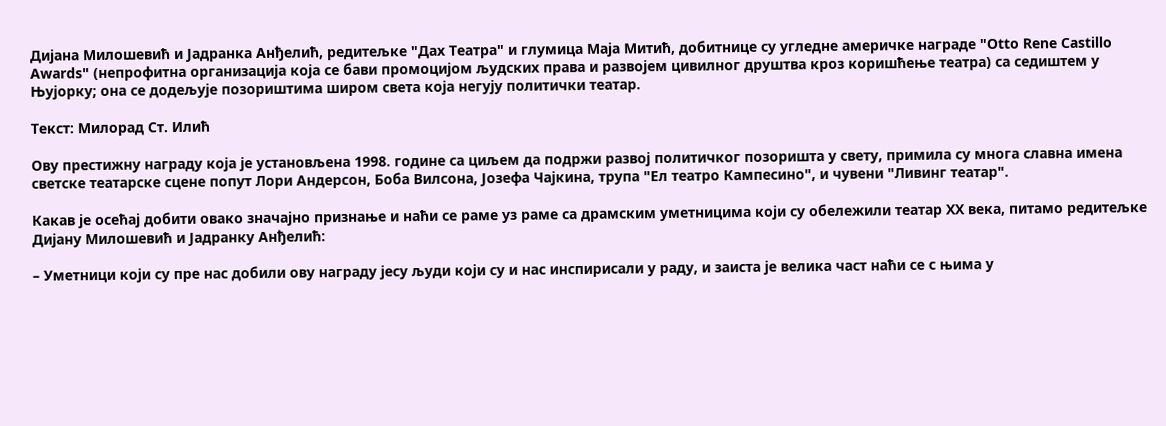Дијана Милошевић и Јадранка Анђелић, редитељке "Дах Театра" и глумица Маја Митић, добитнице су угледне америчке награде "Otto Rene Castillo Awards" (непрофитна организација која се бави промоцијом људских права и развојем цивилног друштва кроз коришћење театра) са седиштем у Њујорку; она се додељује позориштима широм света која негују политички театар.

Текст: Милорад Ст. Илић

Ову престижну награду која је установљена 1998. године са циљем да подржи развој политичког позоришта у свету, примила су многа славна имена светске театарске сцене попут Лори Андерсон, Боба Вилсона, Јозефа Чајкина, трупа "Ел театро Кампесино", и чувени "Ливинг театар".

Какав је осећај добити овако значајно признање и наћи се раме уз раме са драмским уметницима који су обележили театар ХХ века, питамо редитељке Дијану Милошевић и Јадранку Анђелић:

– Уметници који су пре нас добили ову награду јесу људи који су и нас инспирисали у раду, и заиста је велика част наћи се с њима у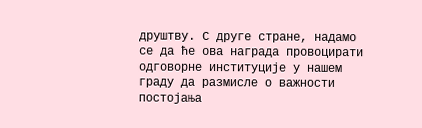друштву. С друге стране, надамо се да ће ова награда провоцирати одговорне институције у нашем граду да размисле о важности постојања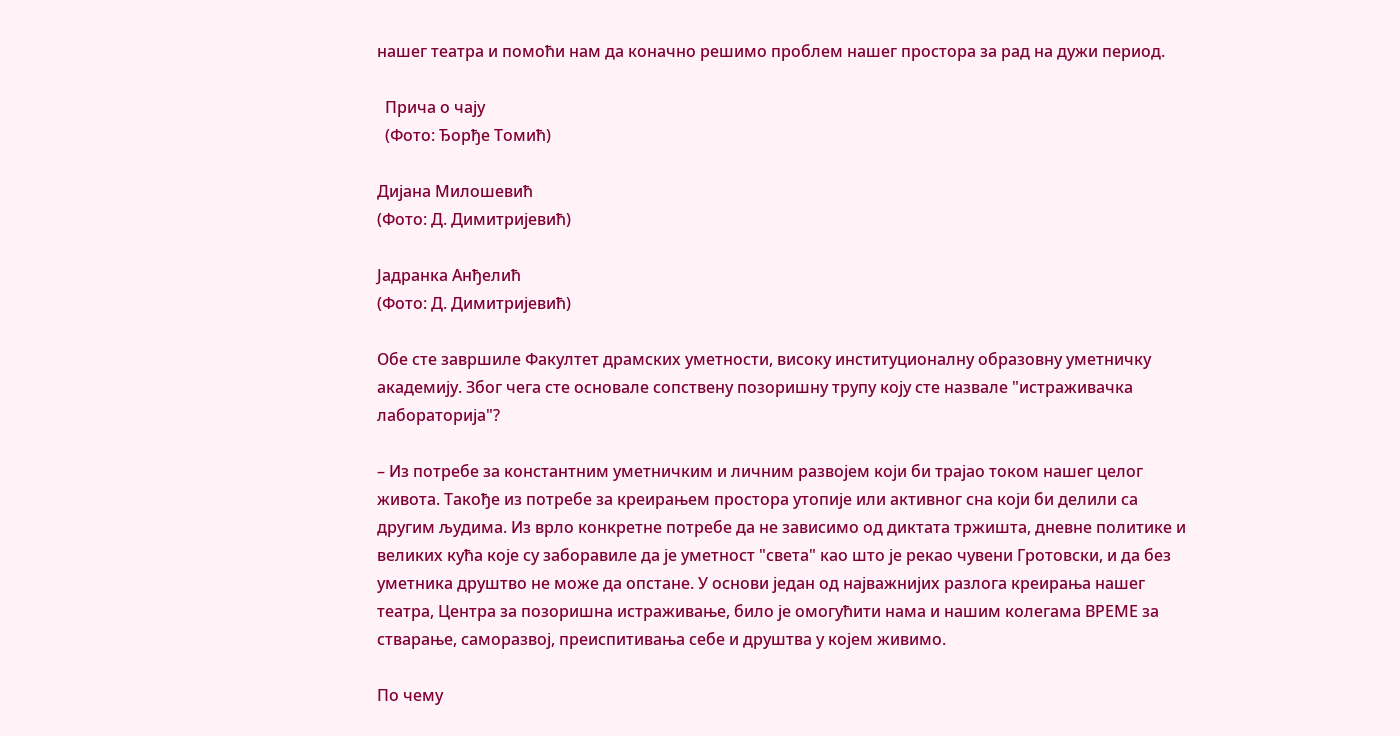нашег театра и помоћи нам да коначно решимо проблем нашег простора за рад на дужи период.

  Прича о чају
  (Фото: Ђорђе Томић)

Дијана Милошевић
(Фото: Д. Димитријевић)

Јадранка Анђелић
(Фото: Д. Димитријевић)

Обе сте завршиле Факултет драмских уметности, високу институционалну образовну уметничку академију. Због чега сте основале сопствену позоришну трупу коју сте назвале "истраживачка лабораторија"?

– Из потребе за константним уметничким и личним развојем који би трајао током нашег целог живота. Такође из потребе за креирањем простора утопије или активног сна који би делили са другим људима. Из врло конкретне потребе да не зависимо од диктата тржишта, дневне политике и великих кућа које су заборавиле да је уметност "света" као што је рекао чувени Гротовски, и да без уметника друштво не може да опстане. У основи један од најважнијих разлога креирања нашег театра, Центра за позоришна истраживање, било је омогућити нама и нашим колегама ВРЕМЕ за стварање, саморазвој, преиспитивања себе и друштва у којем живимо.

По чему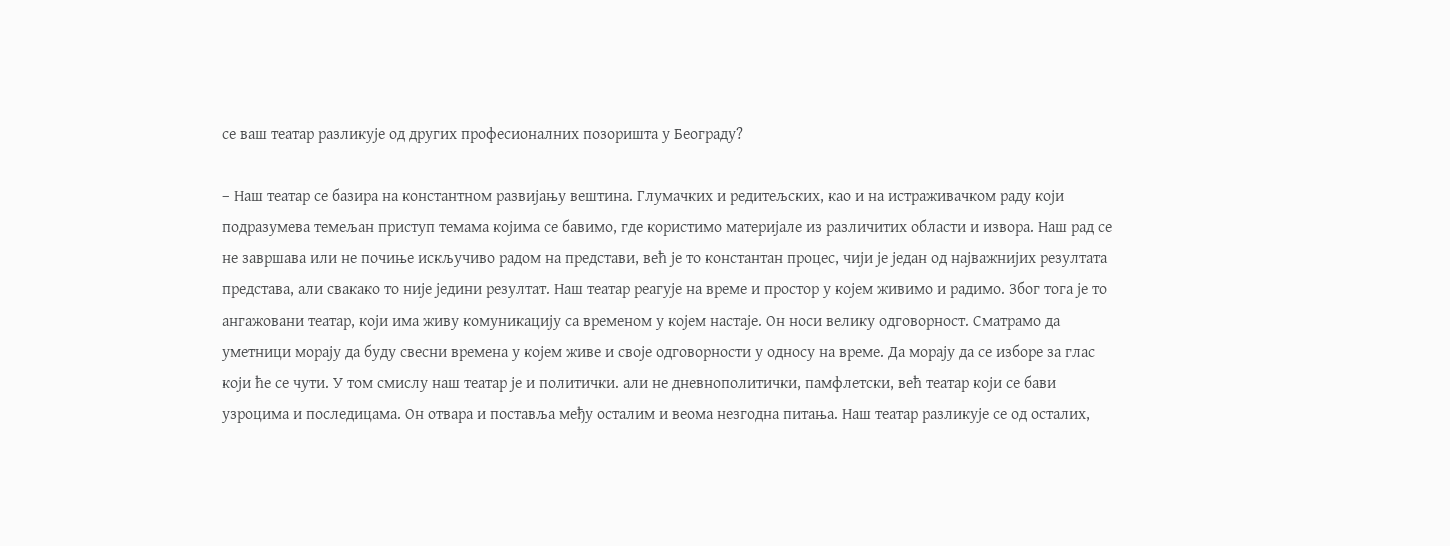се ваш театар разликује од других професионалних позоришта у Београду?

– Наш театар се базира на константном развијању вештина. Глумачких и редитељских, као и на истраживачком раду који подразумева темељан приступ темама којима се бавимо, где користимо материјале из различитих области и извора. Наш рад се не завршава или не почиње искључиво радом на представи, већ је то константан процес, чији је један од најважнијих резултата представа, али свакако то није једини резултат. Наш театар реагује на време и простор у којем живимо и радимо. Због тога је то ангажовани театар, који има живу комуникацију са временом у којем настаје. Он носи велику одговорност. Сматрамо да уметници морају да буду свесни времена у којем живе и своје одговорности у односу на време. Да морају да се изборе за глас који ће се чути. У том смислу наш театар је и политички. али не дневнополитички, памфлетски, већ театар који се бави узроцима и последицама. Он отвара и поставља међу осталим и веома незгодна питања. Наш театар разликује се од осталих,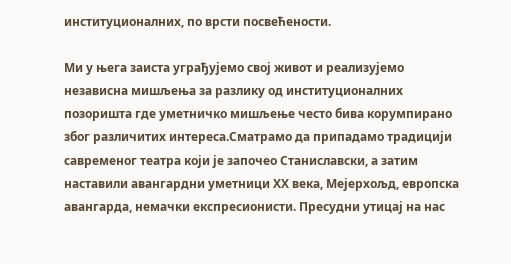институционалних, по врсти посвећености.

Ми у њега заиста уграђујемо свој живот и реализујемо независна мишљења за разлику од институционалних позоришта где уметничко мишљење често бива корумпирано због различитих интереса.Сматрамо да припадамо традицији савременог театра који је започео Станиславски, а затим наставили авангардни уметници ХХ века, Мејерхољд, европска авангарда, немачки експресионисти. Пресудни утицај на нас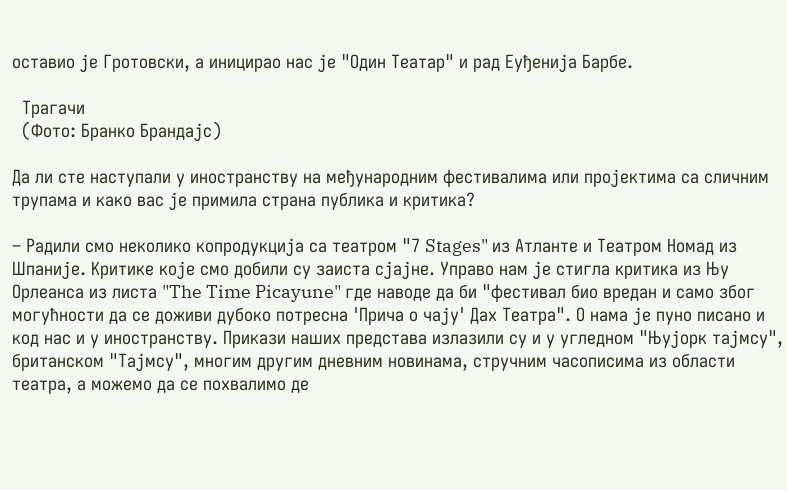оставио је Гротовски, а иницирао нас је "Один Театар" и рад Еуђенија Барбе.

  Трагачи
  (Фото: Бранко Брандајс)

Да ли сте наступали у иностранству на међународним фестивалима или пројектима са сличним трупама и како вас је примила страна публика и критика?

– Радили смо неколико копродукција са театром "7 Stages" из Атланте и Театром Номад из Шпаније. Критике које смо добили су заиста сјајне. Управо нам је стигла критика из Њу Орлеанса из листа "The Time Picayune" где наводе да би "фестивал био вредан и само због могућности да се доживи дубоко потресна 'Прича о чају' Дах Театра". О нама је пуно писано и код нас и у иностранству. Прикази наших представа излазили су и у угледном "Њујорк тајмсу", британском "Тајмсу", многим другим дневним новинама, стручним часописима из области театра, а можемо да се похвалимо де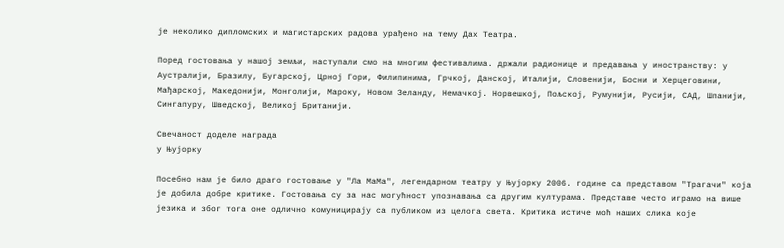је неколико дипломских и магистарских радова урађено на тему Дах Театра.

Поред гостовања у нашој земљи, наступали смо на многим фестивалима. држали радионице и предавања у иностранству: у Аустралији, Бразилу, Бугарској, Црној Гори, Филипинима, Грчкој, Данској, Италији, Словенији, Босни и Херцеговини, Мађарској, Македонији, Монголији, Мароку, Новом Зеланду, Немачкој. Норвешкој, Пољској, Румунији, Русији, САД, Шпанији, Сингапуру, Шведској, Великој Британији.

Свечаност доделе награда
у Њујорку

Посебно нам је било драго гостовање у "Ла МаМа", легендарном театру у Њујорку 2006. године са представом "Трагачи" која је добила добре критике. Гостовања су за нас могућност упознавања са другим културама. Представе често играмо на више језика и због тога оне одлично комуницирају са публиком из целога света. Критика истиче моћ наших слика које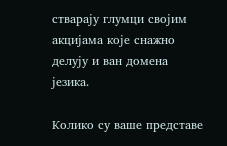стварају глумци својим акцијама које снажно делују и ван домена језика.

Колико су ваше представе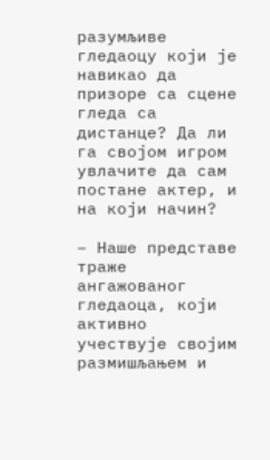разумљиве гледаоцу који је навикао да призоре са сцене гледа са дистанце? Да ли га својом игром увлачите да сам постане актер, и на који начин?

– Наше представе траже ангажованог гледаоца, који активно учествује својим размишљањем и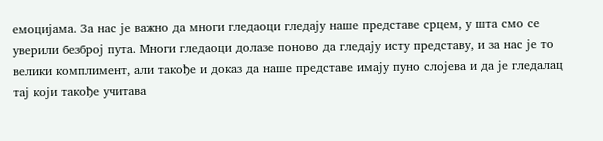емоцијама. За нас је важно да многи гледаоци гледају наше представе срцем, у шта смо се уверили безброј пута. Многи гледаоци долазе поново да гледају исту представу, и за нас је то велики комплимент, али такође и доказ да наше представе имају пуно слојева и да је гледалац тај који такође учитава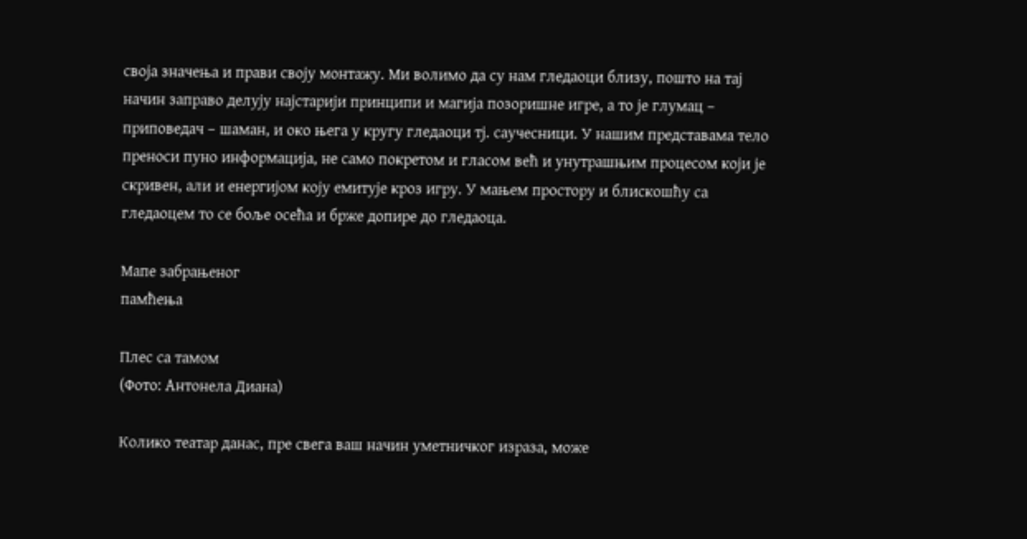своја значења и прави своју монтажу. Ми волимо да су нам гледаоци близу, пошто на тај начин заправо делују најстарији принципи и магија позоришне игре, а то је глумац – приповедач – шаман, и око њега у кругу гледаоци тј. саучесници. У нашим представама тело преноси пуно информација, не само покретом и гласом већ и унутрашњим процесом који је скривен, али и енергијом коју емитује кроз игру. У мањем простору и блискошћу са гледаоцем то се боље осећа и брже допире до гледаоца.

Мапе забрањеног
памћења

Плес са тамом
(Фото: Антонела Диана)

Колико театар данас, пре свега ваш начин уметничког израза, може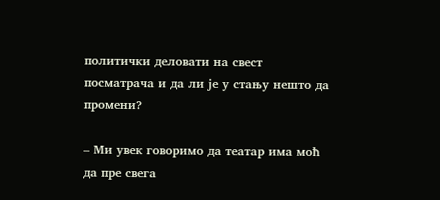политички деловати на свест посматрача и да ли је у стању нешто да промени?

– Ми увек говоримо да театар има моћ да пре свега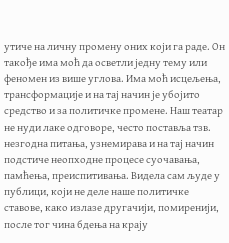утиче на личну промену оних који га раде. Он такође има моћ да осветли једну тему или феномен из више углова. Има моћ исцељења, трансформације и на тај начин је убојито средство и за политичке промене. Наш театар не нуди лаке одговоре, често поставља тзв. незгодна питања, узнемирава и на тај начин подстиче неопходне процесе суочавања, памћења, преиспитивања. Видела сам људе у публици, који не деле наше политичке ставове, како излазе другачији, помиренији, после тог чина бдења на крају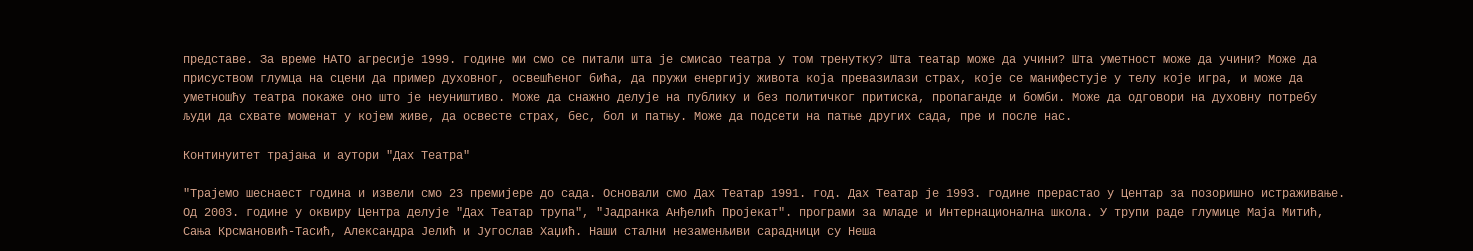представе. За време НАТО агресије 1999. године ми смо се питали шта је смисао театра у том тренутку? Шта театар може да учини? Шта уметност може да учини? Може да присуством глумца на сцени да пример духовног, освешћеног бића, да пружи енергију живота која превазилази страх, које се манифестује у телу које игра, и може да уметношћу театра покаже оно што је неуништиво. Може да снажно делује на публику и без политичког притиска, пропаганде и бомби. Може да одговори на духовну потребу људи да схвате моменат у којем живе, да освесте страх, бес, бол и патњу. Може да подсети на патње других сада, пре и после нас.

Континуитет трајања и аутори "Дах Театра"

"Трајемо шеснаест година и извели смо 23 премијере до сада. Основали смо Дах Театар 1991. год. Дах Театар је 1993. године прерастао у Центар за позоришно истраживање. Од 2003. године у оквиру Центра делује "Дах Театар трупа", "Јадранка Анђелић Пројекат". програми за младе и Интернационална школа. У трупи раде глумице Маја Митић, Сања Крсмановић-Тасић, Александра Јелић и Југослав Хаџић. Наши стални незаменљиви сарадници су Неша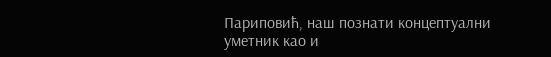Париповић, наш познати концептуални уметник као и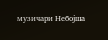музичари Небојша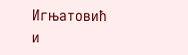Игњатовић и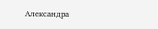Александра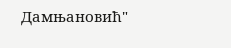Дамњановић"